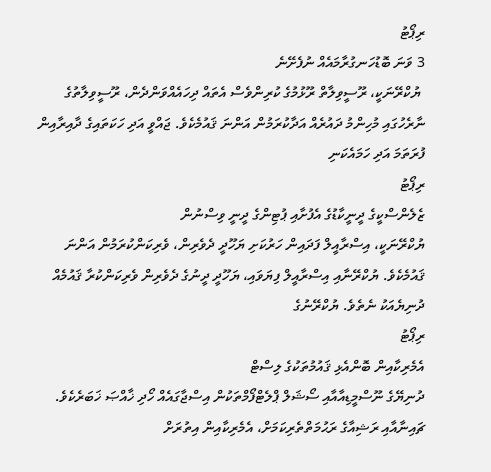ރިޕޯޓު
3 ވަނަ ބޮޑުހަނގުރާމައެއް ނުފެށޭނެ
 ޔުކްރޭނަކީ، ރޫސީވިލާތް ރޫޅުމުގެ ކުރިންވެސް އެތައް ދިހައެއްވަންދެން، ރޫސީވިލާތުގެ ނާރެހުގައި މުހިންމު ދައުރެއް އަދާކުރަމުން އަންނަ ޤައުމެކެވެ. ޖައްވީ އަދި ހަކަތައިގެ ދާއިރާއިން ފުރަތަމަ އަދި ހަމައެކަނި
ރިޕޯޓު
ޒެލެންސްކީގެ ދީނީކާޑުގެ އެފުށާއި ޕުޓިންގެ ދީނީ ވިސްނުން
ޔުކްރޭނަކީ، އިސްރާއީލް ފަދައިން ހަރުކަށި ޔަހޫދީ ދެވެރިން، ވެރިކަންކުރަމުން އަންނަ ޤައުމެކެވެ. ޔުކްރޭނާއި އިސްރާއީލް ފިޔަވައި، ޔަހޫދީ ދީނުގެ ދެވެރިން ވެރިކަންކުރާ ޤައުމެއް ދުނިޔެއަކު ނެތެވެ. ޔުކްރޭނުގެ
ރިޕޯޓު
އެމެރިކާއިން ބޮންއެޅި ޤައުމުތަކުގެ ލިސްޓް
ދުނިޔޭގެ ނޫސްމީޑިއާއާއި ސޯޝަލް ޕްލެޓްފޯމްތަކުން އިސްޖާގައެއް ހޯދި ޚާއްޞަ ޚަބަރެކެވެ. ޗައިނާއާއި ރަޝިއާގެ ރަޙުމަތްތެރިކަމަށް، އެމެރިކާއިން އިތުރަށް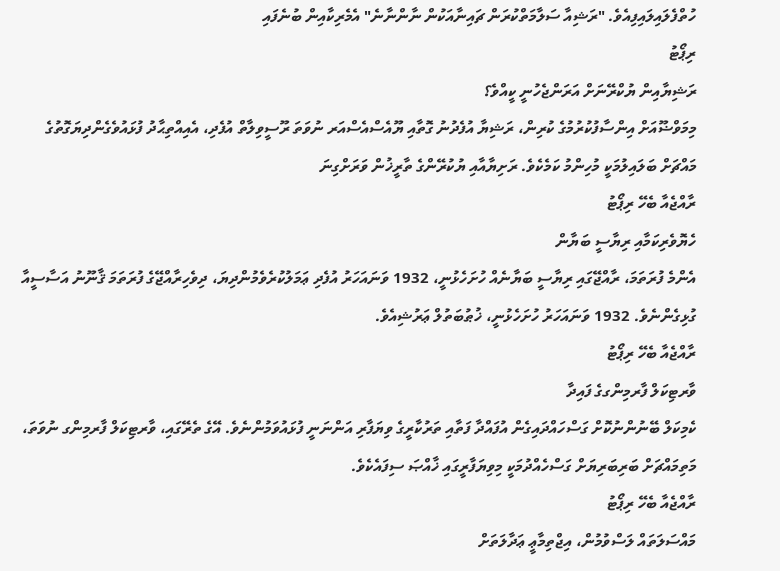ހުތްފެލައިލައިފިއެވެ. "ރަޝިއާ ސަލާމަތްކުރަން ޗައިނާއަކުން ނާންނާނެ" އެމެރިކާއިން ބުނެފައި
ރިޕޯޓު
ރަޝިޔާއިން ޔުކްރޭނަށް އަރަންޖެހުނީ ކީއްވެ؟
މިމަވްޟޫއަށް އިންސާފުކުރުމުގެ ކުރިން، ރަޝިޔާ އުފެދުނު ގޮތާއި ޔޫއެސްއެސްއަރ ނުވަތަ ރޫސީވިލާތް އުފެދި، އެއިއްތިޙާދު ފުޅައުވެގެންދިޔަގޮތުގެ މައްޗަށް ބަލައިލުމަކީ މުހިންމު ކަމެކެވެ. ރަށިޔާއާއި ޔުކުރޭންގެ ތާރީޚުން ވަރަށްގިނަ
ރާއްޖެއާ ބެހޭ ރިޕޯޓު
ހެޔޮވެރިކަމާއި ރިޔާސީ ބަޔާން
އެންމެ ފުރަތަމަ، ރާއްޖޭގައި ރިޔާސީ ބަޔާނެއް ހުށަހެޅުނީ، 1932 ވަނައަހަރު އުފެދި ޢަމަލުކުރެވެމުންދިޔަ، ދިވެހިރާއްޖޭގެ ފުރަތަމަ ޤާނޫނު އަސާސީއާ ގުޅިގެންނެވެ. 1932 ވަނައަހަރު ހުށަހެޅުނީ، ޚުޠުބަތުލް ޢަރުޝިއެވެ.
ރާއްޖެއާ ބެހޭ ރިޕޯޓު
ވާރޓިކަލް ފާރމިންގގެ ފައިދާ
ކެމިކަލް ބޭނުންނުކޮށް ގަސްހައްދައިގެން އުފައްދާ ފަތާއި ތަރުކާރީގެ ވިޔަފާރި އަންނަނީ ފުޅައުވަމުންނެވެ. އޭގެ ތެރޭގައި، ވާރޓިކަލް ފާރމިންގ ނުވަތަ، މަތިމައްޗަށް ބަރިބަރިޔަށް ގަސްހެއްދުމަކީ މިވިޔަފާރީގައި ޚާއްޞަ ސިފައެކެވެ.
ރާއްޖެއާ ބެހޭ ރިޕޯޓު
މައްސަލަތައް ލަސްވުމުން، އިޖްތިމާޢީ ޢަދާލަތަށް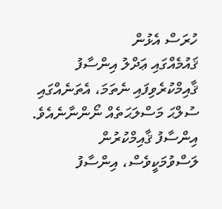ހުރަސް އެޅުން
ޤައުމެއްގައި ޢަދްލު އިންސާފު ޤާއިމްކުރެވިފައި ނެތަމަ، އެތަނެއްގައި ސުލްޙަ މަސްލަޙަތެއް ނޯންނާނެއެވެ. އިންސާފު ޤާއިމްކުރުން ލަސްވުމަކީވެސް، އިންސާފު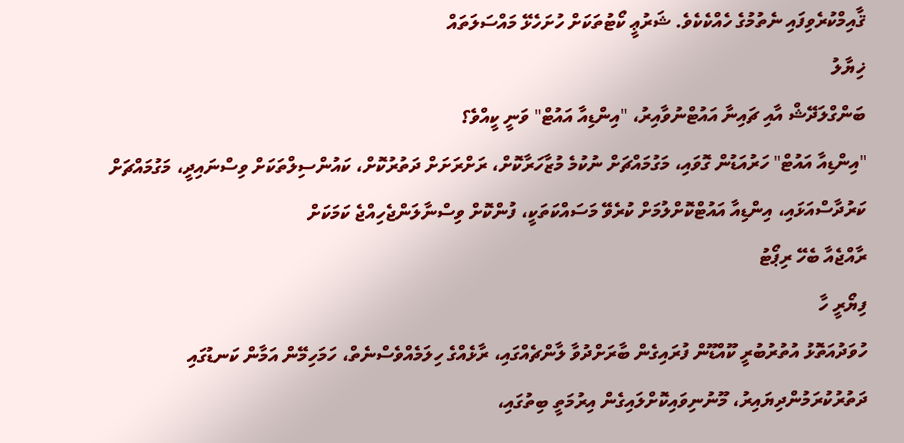ޤާއިމްކުރެވިފައި ނެތުމުގެ ހެއްކެކެވެ. ޝަރުޢީ ކޯޓުތަކަށް ހުށަހެޅޭ މައްސަލަތައް
ޚިޔާލު
ބަންގްލަދޭޝް އާއި ޗައިނާ އައުޓްނުވާއިރު، "އިންޑިއާ އައުޓް" ވަނީ ކީއްވެ؟
"އިންޑިއާ އައުޓް" ހަރުއަޑުން ގޮވައި، މަގުމައްޗަށް ނުކުމެ މުޒާހަރާކޮށް، ރަށްރަށަށް ދަތުރުކޮށް، ކައުންސިލްތަކަށް ވިސްނައިދީ، މަގުމައްޗަށް ކަރުދާސްއަޅައި، އިންޑިއާ އައުޓްކޮށްލުމަށް ކުރެވޭ މަސައްކަތަކީ، ފުންކޮށް ވިސްނާލަންޖެހިއްޖެ ކަމަކަށް
ރާއްޖެއާ ބެހޭ ރިޕޯޓު
ފިޔޯރީ ހާ
ހުވަދުއަތޮޅު އުތުރުބުރީ ކޫއްޑޫން ފުރައިގެން ބާރަށްދުވާ ލާންޗެއްގައި، ރާޅެއްގެ ހިލަމެއްވެސްނެތް، ހަމަހިމޭން އަމާން ކަނޑުގައި ދަތުރުކުރަމުންދިޔައިރު، މޫނުނިވައިކޮށްލައިގެން އިރުމަތީ ބިތުގައި،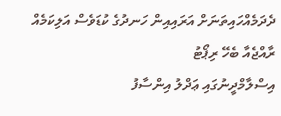ދެދަމެއްހައިތަނަށް އަރައިއިން ހަނދުގެ ކުޑަވެސް އަލިކަމެއް
ރާއްޖެއާ ބެހޭ ރިޕޯޓު
އިސްލާމްދީނުގައި ޢަދްލު އިންސާފު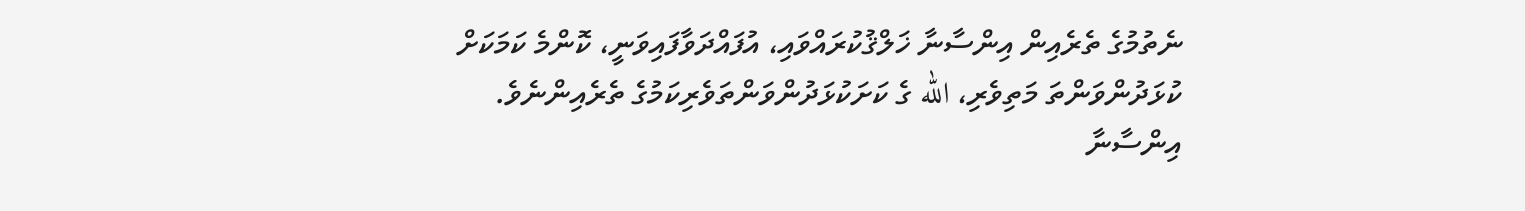ނެތުމުގެ ތެރެއިން އިންސާނާ ޚަލްޤުކުރައްވައި، އުފައްދަވާފައިވަނީ، ކޮންމެ ކަމަކަށް ކުޅަދުންވަންތަ މަތިވެރި، الله ގެ ކަށަކުޅަދުންވަންތަވެރިކަމުގެ ތެރެއިންނެވެ. އިންސާނާ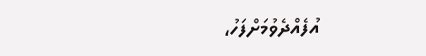އުފެއްދެވުމަށްފަހު،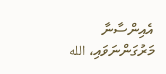އެއިންސާނާ މަރުގަންނަވައި، الله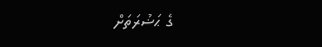ގެ ޙަޟުރަތަށް